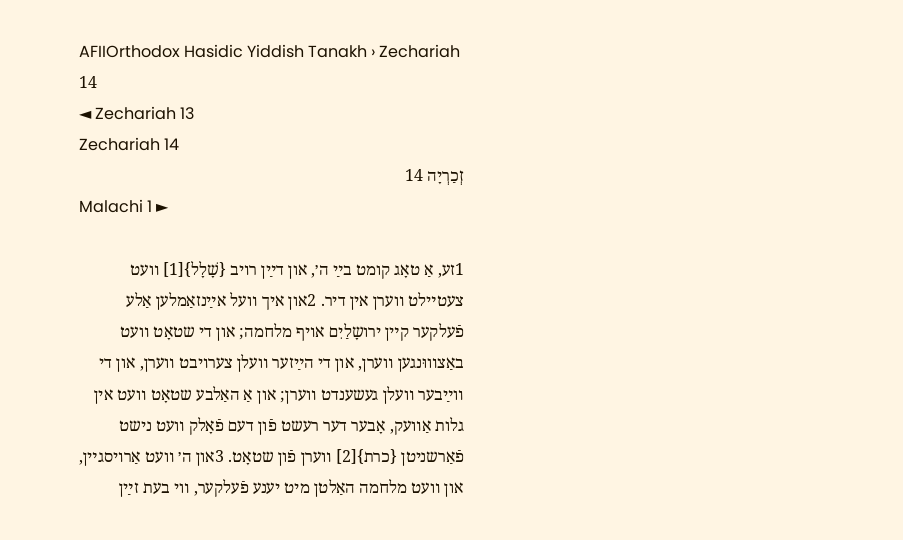AFIIOrthodox Hasidic Yiddish Tanakh › Zechariah 14
◄ Zechariah 13
Zechariah 14
זְכַרְיָה 14
Malachi 1 ►

1זע, אַ טאָג קומט בײַ ה׳, און דײַן רױב {שָׁלָל}[1] װעט צעטײלט װערן אין דיר. 2און איך װעל אײַנזאַמלען אַלע פֿעלקער קײן ירושָלַיִם אױף מלחמה; און די שטאָט װעט באַצװוּנגען װערן, און די הײַזער װעלן צערױבט װערן, און די װײַבער װעלן געשענדט װערן; און אַ האַלבע שטאָט װעט אין גלות אַװעק, אָבער דער רעשט פֿון דעם פֿאָלק װעט נישט פֿאַרשניטן {כרת}[2] װערן פֿון שטאָט. 3און ה׳ װעט אַרױסגײן, און װעט מלחמה האַלטן מיט יענע פֿעלקער, װי בעת זײַן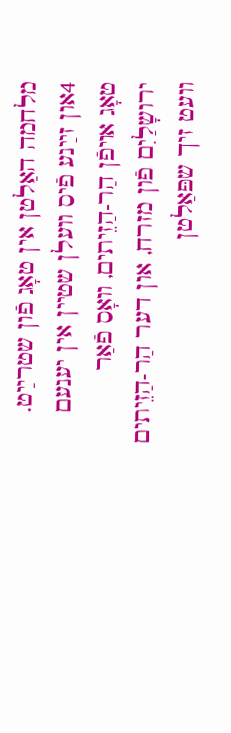מלחמה האַלטן אין טאָג פֿון שטרײַט. 4און זײַנע פֿיס װעלן שטײן אין יענעם טאָג אױפֿן הַר-הַזֵיתים, װאָס פֿאַר ירושָלַיִם פֿון מזרח, און דער הַר-הַזֵיתים װעט זיך שפּאַלטן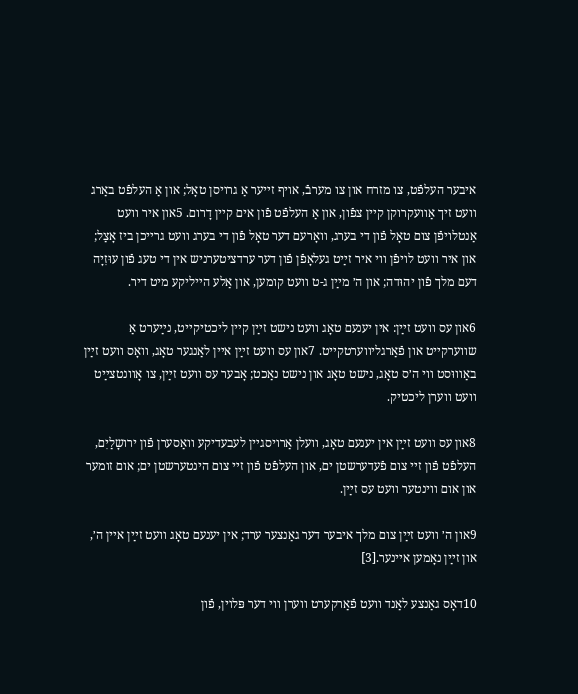איבער העלפֿט, צו מזרח און צו מערבֿ, אױף זײער אַ גרױסן טאָל; און אַ העלפֿט באַרג װעט זיך אַװעקרוקן קײן צפֿון, און אַ העלפֿט פֿון אים קײן דָרום. 5און איר װעט אַנטלױפֿן צום טאָל פֿון די בערג, װאָרעם דער טאָל פֿון די בערג װעט גרײכן ביז אָצַל; און איר װעט לױפֿן װי איר זײַט געלאָפֿן פֿון דער ערדציטערניש אין די טעג פֿון עוּזִיָה דעם מלך פֿון יהוּדה; און ה׳ מײַן ג-ט װעט קומען, און אַלע הײליקע מיט דיר.

6און עס װעט זײַן: אין יענעם טאָג װעט נישט זײַן קײן ליכטיקײט, נײַערט אַ שװערקײט און פֿאַרגליװערטקײט. 7און עס װעט זײַן אײן לאַנגער טאָג, װאָס װעט זײַן באַװוּסט װי ה׳ס טאָג, נישט טאָג און נישט נאַכט; אָבער עס װעט זײַן, צו אָװנטצײַט װעט װערן ליכטיק.

8און עס װעט זײַן אין יענעם טאָג, װעלן אַרױסגײן לעבעדיקע װאַסערן פֿון ירושָלַיִם, העלפֿט פֿון זײ צום פֿעדערשטן ים, און העלפֿט פֿון זײ צום הינטערשטן ים; אום זומער און אום װינטער װעט עס זײַן.

9און ה׳ װעט זײַן צום מלך איבער דער גאַנצער ערד; אין יענעם טאָג װעט זײַן אײן ה׳, און זײַן נאָמען אײנער.[3]

10דאָס גאַנצע לאַנד װעט פֿאַרקערט װערן װי דער פּלױן, פֿון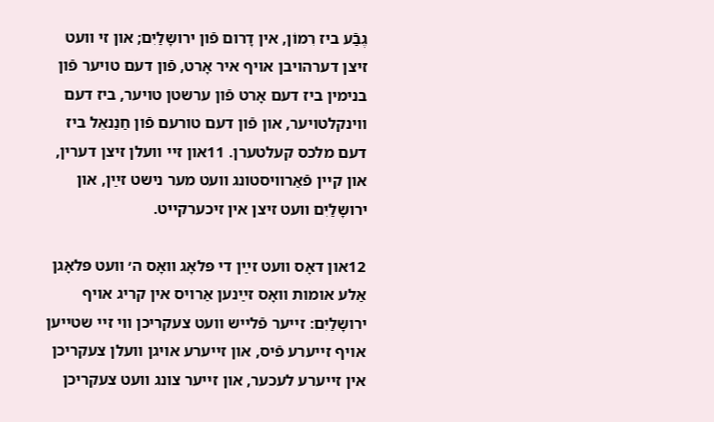גֶבַֿע ביז רִמוֹן, אין דָרום פֿון ירושָלַיִם; און זי װעט זיצן דערהױבן אױף איר אָרט, פֿון דעם טױער פֿון בנימין ביז דעם אָרט פֿון ערשטן טױער, ביז דעם װינקלטױער, און פֿון דעם טורעם פֿון חַנַנאֵל ביז דעם מלכס קעלטערן. 11און זײ װעלן זיצן דערין, און קײן פֿאַרװיסטונג װעט מער נישט זײַן, און ירושָלַיִם װעט זיצן אין זיכערקײט.

12און דאָס װעט זײַן די פּלאָג װאָס ה׳ װעט פּלאָגן אַלע אומות װאָס זײַנען אַרױס אין קריג אױף ירושָלַיִם: זײער פֿלײש װעט צעקריכן װי זײ שטײען אױף זײערע פֿיס, און זײערע אױגן װעלן צעקריכן אין זײערע לעכער, און זײער צונג װעט צעקריכן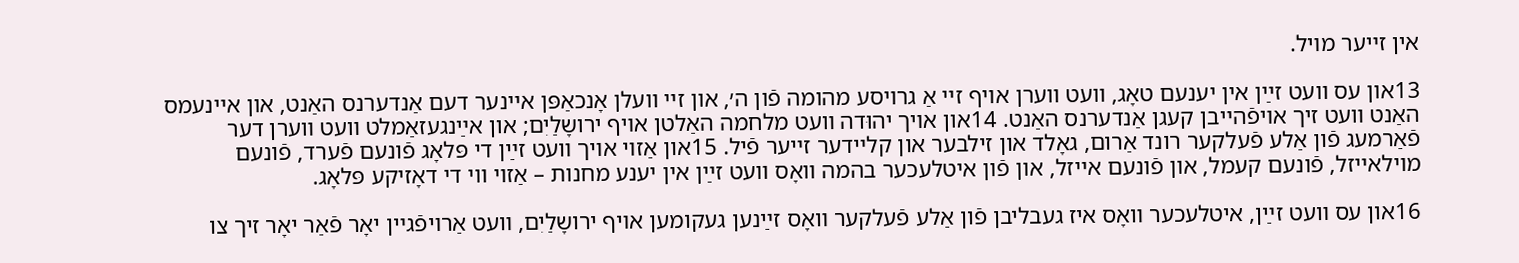אין זײער מױל.

13און עס װעט זײַן אין יענעם טאָג, װעט װערן אױף זײ אַ גרױסע מהומה פֿון ה׳, און זײ װעלן אָנכאַפּן אײנער דעם אַנדערנס האַנט, און אײנעמס האַנט װעט זיך אױפֿהײבן קעגן אַנדערנס האַנט. 14און אױך יהוּדה װעט מלחמה האַלטן אױף ירושָלַיִם; און אײַנגעזאַמלט װעט װערן דער פֿאַרמעג פֿון אַלע פֿעלקער רונד אַרום, גאָלד און זילבער און קלײדער זײער פֿיל. 15און אַזױ אױך װעט זײַן די פּלאָג פֿונעם פֿערד, פֿונעם מױלאײזל, פֿונעם קעמל, און פֿונעם אײזל, און פֿון איטלעכער בהמה װאָס װעט זײַן אין יענע מחנות – אַזױ װי די דאָזיקע פּלאָג.

16און עס װעט זײַן, איטלעכער װאָס איז געבליבן פֿון אַלע פֿעלקער װאָס זײַנען געקומען אױף ירושָלַיִם, װעט אַרױפֿגײן יאָר פֿאַר יאָר זיך צו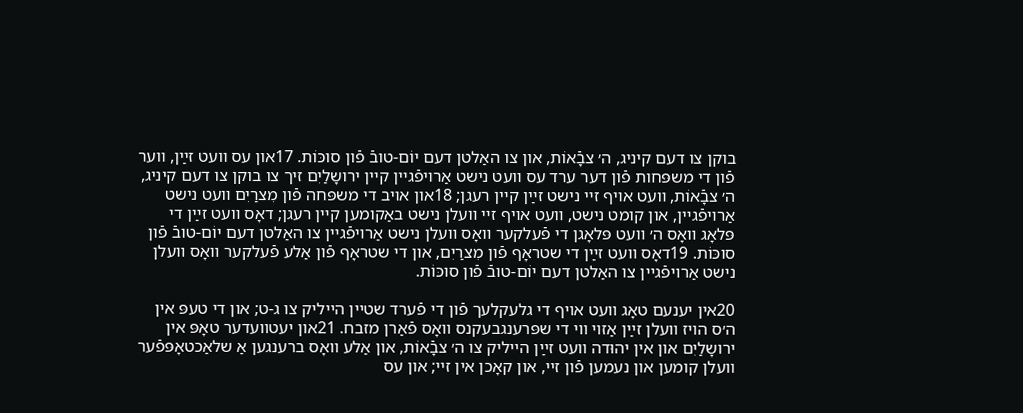בוקן צו דעם קיניג, ה׳ צבָֿאוֹת, און צו האַלטן דעם יוֹם-טובֿ פֿון סוכּוֹת. 17און עס װעט זײַן, װער פֿון די משפּחות פֿון דער ערד עס װעט נישט אַרױפֿגײן קײן ירושָלַיִם זיך צו בוקן צו דעם קיניג, ה׳ צבָֿאוֹת, װעט אױף זײ נישט זײַן קײן רעגן; 18און אױב די משפּחה פֿון מִצרַיִם װעט נישט אַרױפֿגײן, און קומט נישט, װעט אױף זײ װעלן נישט באַקומען קײן רעגן; דאָס װעט זײַן די פּלאָג װאָס ה׳ װעט פּלאָגן די פֿעלקער װאָס װעלן נישט אַרױפֿגײן צו האַלטן דעם יוֹם-טובֿ פֿון סוכּוֹת. 19דאָס װעט זײַן די שטראָף פֿון מִצרַיִם, און די שטראָף פֿון אַלע פֿעלקער װאָס װעלן נישט אַרױפֿגײן צו האַלטן דעם יוֹם-טובֿ פֿון סוכּוֹת.

20אין יענעם טאָג װעט אױף די גלעקלעך פֿון די פֿערד שטײן הײליק צו ג-ט; און די טעפּ אין ה׳ס הױז װעלן זײַן אַזױ װי די שפּרענגבעקנס װאָס פֿאַרן מזבח. 21און יעטװעדער טאָפּ אין ירושָלַיִם און אין יהוּדה װעט זײַן הײליק צו ה׳ צבָֿאוֹת, און אַלע װאָס ברענגען אַ שלאַכטאָפּפֿער װעלן קומען און נעמען פֿון זײ, און קאָכן אין זײ; און עס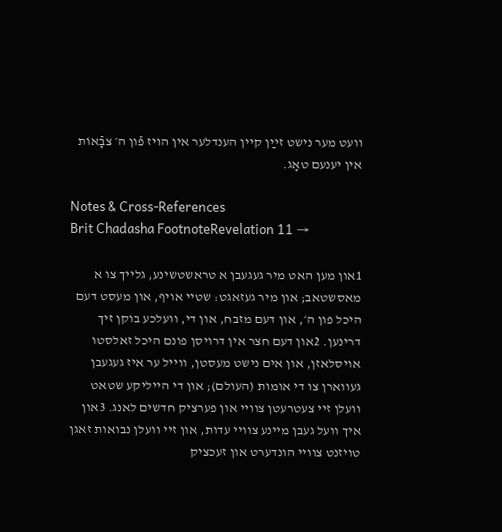װעט מער נישט זײַן קײן הענדלער אין הױז פֿון ה׳ צבָֿאוֹת אין יענעם טאָג.

Notes & Cross-References
Brit Chadasha FootnoteRevelation 11 →

1און מען האט מיר געגעבן א טראשטשינע, גלייך צו א מאסשטאב; און מיר געזאגט: שטיי אויף, און מעסט דעם היכל פון ה׳, און דעם מזבח, און די, וועלכע בוקן זיך דרינען. 2און דעם חצר אין דרויסן פונם היכל זאלסטו אויסלאזן, און אים נישט מעסטן, ווייל ער איז געגעבן געווארן צו די אומות (העולם); און די הייליקע שטאט וועלן זיי צעטרעטן צוויי און פערציק חדשים לאנג. 3און איך וועל געבן מיינע צוויי עדות, און זיי וועלן נבואות זאגן טויזנט צוויי הונדערט און זעכציק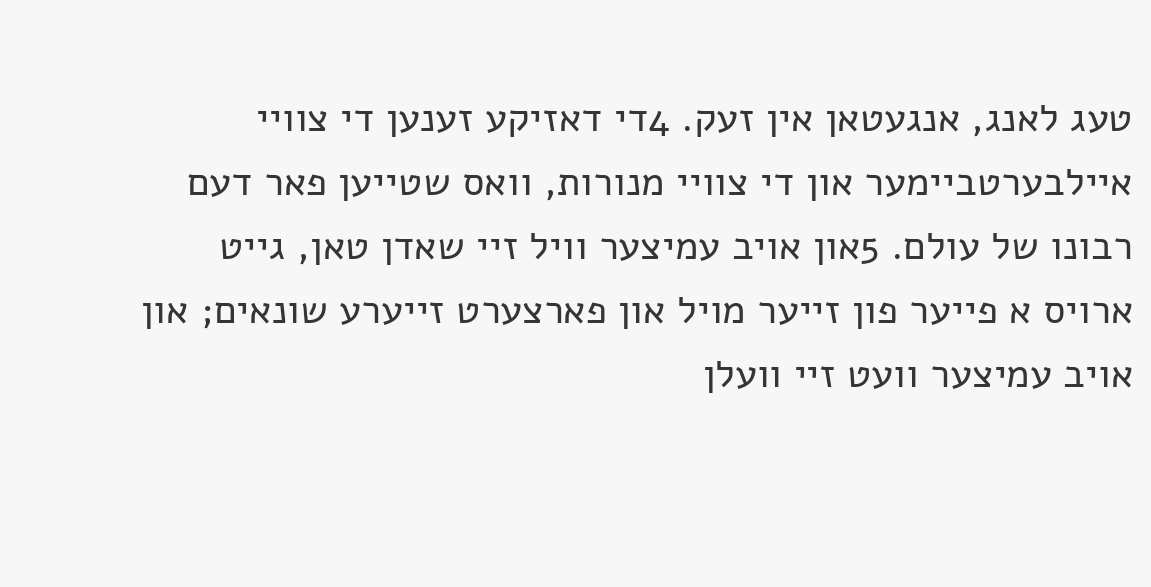טעג לאנג, אנגעטאן אין זעק. 4די דאזיקע זענען די צוויי איילבערטביימער און די צוויי מנורות, וואס שטייען פאר דעם רבונו של עולם. 5און אויב עמיצער וויל זיי שאדן טאן, גייט ארויס א פייער פון זייער מויל און פארצערט זייערע שונאים; און אויב עמיצער וועט זיי וועלן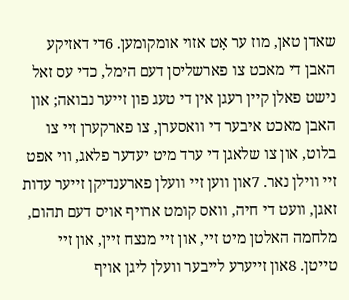שאדן טאן, מוז ער אָט אזוי אומקומען. 6די דאזיקע האבן די מאכט צו פארשליסן דעם הימל, כדי עס זאל נישט פאלן קיין רעגן אין די טעג פון זייער נבואה; און האבן מאכט איבער די וואסערן, צו פארקערן זיי צו בלוט, און צו שלאגן די ערד מיט יעדער פלאג, ווי אפט זיי ווילן נאר. 7און ווען זיי וועלן פארענדיקן זייער עדות זאגן, וועט די חיה, וואס קומט ארויף אויס דעם תהום, מלחמה האלטן מיט זיי, און זיי מנצח זיין, און זיי טייטן. 8און זייערע לייבער וועלן ליגן אויף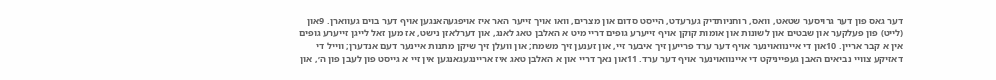דער גאס פון דער גרויסער שטאט, וואס, רוחניותדיק גערעדט, הייסט סדום און מצרים, וואו אויך זייער האר איז אויפגעהאנגען אויף דער בוים געווארן. 9און (לייט) פון פעלקער און שבטים און לשונות און אומות קוקן אויף זייערע גופים דריי מיט א האלבן טאג לאנג, און דערלאזן נישט, אז מען זאל לייגן זייערע גופים אין א קבר אריין. 10און די איינוואוינער אויף דער ערד פרייען זיך איבער זיי, און זענען זיך משמח; און וועלן זיך שיקן מתנות איינער דעם אנדערן; ווייל די דאזיקע צוויי נביאים האבן געפייניקט די איינוואוינער אויף דער ערד. 11און נאך דריי און א האלבן טאג איז אריינגעגאנגען אין זיי א גייסט פון לעבן פון ה׳, און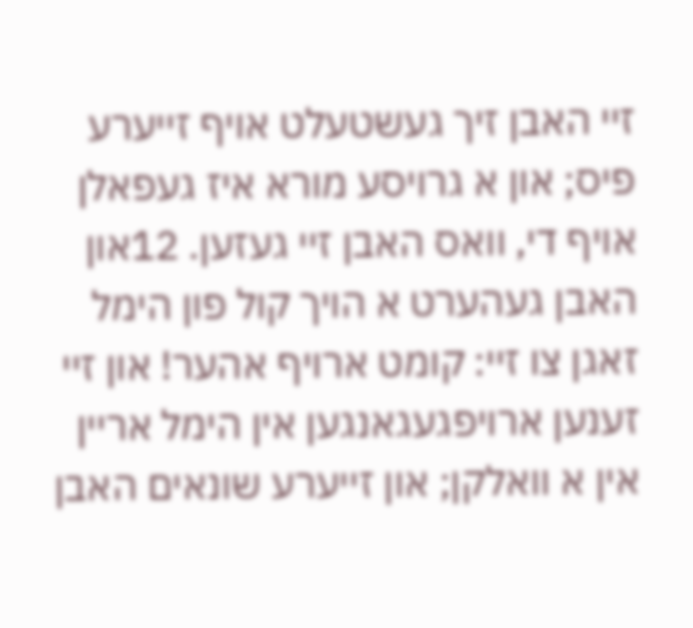זיי האבן זיך געשטעלט אויף זייערע פיס; און א גרויסע מורא איז געפאלן אויף די, וואס האבן זיי געזען. 12און האבן געהערט א הויך קול פון הימל זאגן צו זיי: קומט ארויף אהער! און זיי זענען ארויפגעגאנגען אין הימל אריין אין א וואלקן; און זייערע שונאים האבן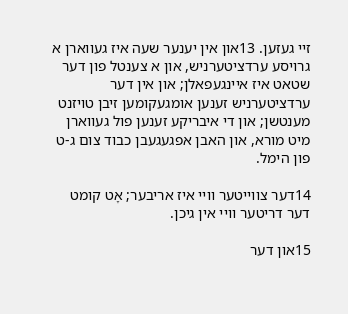זיי געזען. 13און אין יענער שעה איז געווארן א גרויסע ערדציטערניש, און א צענטל פון דער שטאט איז איינגעפאלן; און אין דער ערדציטערניש זענען אומגעקומען זיבן טויזנט מענטשן; און די איבריקע זענען פול געווארן מיט מורא, און האבן אפגעגעבן כבוד צום ג‑ט פון הימל.

14דער צווייטער וויי איז אריבער; אָט קומט דער דריטער וויי אין גיכן.

15און דער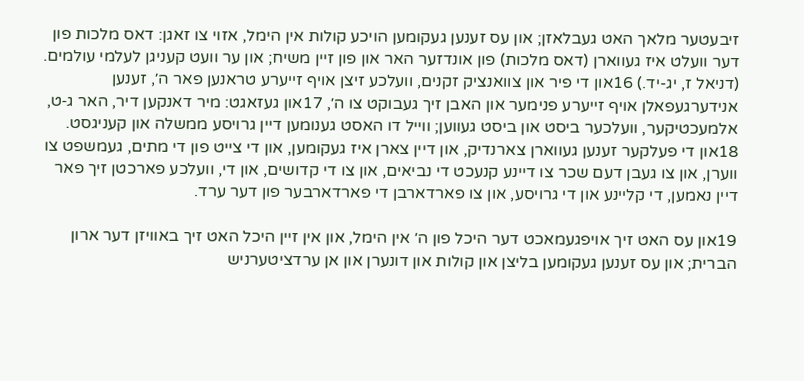זיבעטער מלאך האט געבלאזן; און עס זענען געקומען הויכע קולות אין הימל, אזוי צו זאגן: דאס מלכות פון דער וועלט איז געווארן (דאס מלכות) פון אונדזער האר און פון זיין משיח; און ער וועט קעניגן לעלמי עולמים. (דניאל ז, יג-יד.) 16און די פיר און צוואנציק זקנים, וועלכע זיצן אויף זייערע טראנען פאר ה׳, זענען אנידערגעפאלן אויף זייערע פנימער און האבן זיך געבוקט צו ה׳, 17און געזאגט: מיר דאנקען דיר, האר ג‑ט, אלמעכטיקער, וועלכער ביסט און ביסט געווען; ווייל דו האסט גענומען דיין גרויסע ממשלה און קעניגסט. 18און די פעלקער זענען געווארן צארנדיק, און דיין צארן איז געקומען, און די צייט פון די מתים, געמשפט צו ווערן, און צו געבן דעם שכר צו דיינע קנעכט די נביאים, און צו די קדושים, און די, וועלכע פארכטן זיך פאר דיין נאמען, די קליינע און די גרויסע, און צו פארדארבן די פארדארבער פון דער ערד.

19און עס האט זיך אויפגעמאכט דער היכל פון ה׳ אין הימל, און אין זיין היכל האט זיך באוויזן דער ארון הברית; און עס זענען געקומען בליצן און קולות און דונערן און אן ערדציטערניש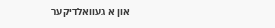און א געוואלדיקער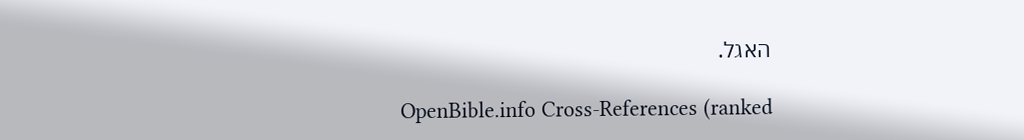האגל.

OpenBible.info Cross-References (ranked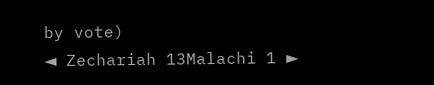by vote)
◄ Zechariah 13Malachi 1 ►